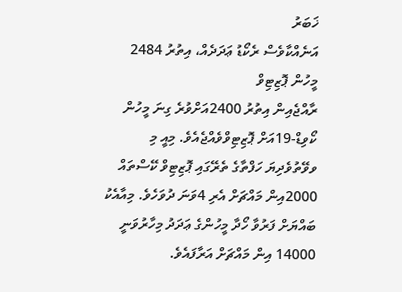ޚަބަރު
އަނެއްކާވެސް ރެކޯޑު ޢަދަދެއް، އިތުރު 2484 މީހުން ޕޮޒިޓިވް
ރާއްޖެއިން އިތުރު 2400އަށްވުރެ ގިނަ މީހުން ކޯވިޑް-19އަށް ޕޮޒިޓިވްވެއްޖެއެވެ. މިއީ މި ވވޭތުވެދިޔަ ހަފްތާގެ ތެރޭގައި ޕޮޒިޓިވް ކޭސްތައް 2000އިން މައްޗަށް އެރި 4ވަނަ ދުވަހެވެ. މިއާއެކު ބައްޔަށް ފަރުވާ ހޯދާ މީހުންގެ ޢަދަދު މިހާރުވަނީ 14000 އިން މައްޗަށް އަރާފައެވެ.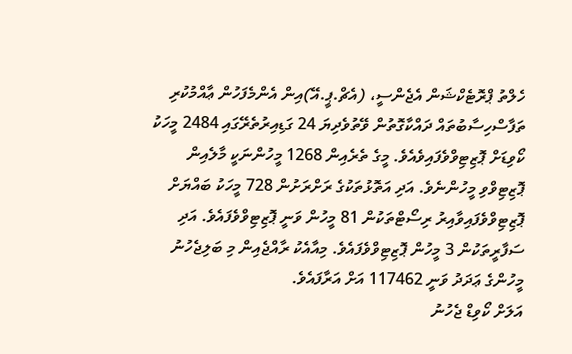ހެލްތު ޕްރޮޓެކްޝަން އެޖެންސީ، (އެޗް.ޕީ.އޭ)އިން އެންމެފަހުން ޢާއްމުކުރި ތަފާސްހިސާބުތައް ދައްކާގޮތުން ވޭތުވެދިޔަ 24 ގަޑިއިރުތެރޭގައި 2484 މީހަކު ކޯވިޑަށް ޕޮޒިޓިވްވެފައިވެއެވެ. މީގެ ތެރެއިން 1268 މީހުންނަކީ މާލެއިން ޕޮޒިޓިވްވި މީހުންނެވެ. އަދި އަތޮޅުތަކުގެ ރަށްރަށުން 728 މީހަކު ބައްޔަށް ޕޮޒިޓިވްވެފައިވާއިރު ރިސޯޓްތަކުން 81 މީހުން ވަނީ ޕޮޒިޓިވްވެފައެވެ. އަދި ސަފާރީތަކުން 3 މީހުން ޕޮޒިޓިވްވެފައެވެ. މިއާއެކު ރާއްޖެއިން މި ބަލިޖެހުނު މީހުންގެ ޢަދަދު ވަނީ 117462 އަށް އަރާފައެވެ.
އަލަށް ކޯވިޑް ޖެހުނު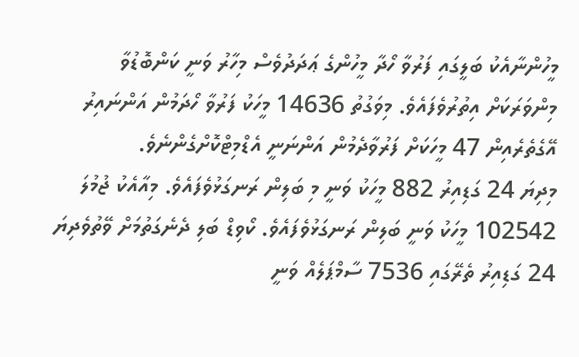މީހުންނާއެކު ބަލީގައި ފަރުވާ ހޯދާ މީހުންގެ ޢަދަދުވެސް މިހާރު ވަނީ ކަންބޮޑުވާ މިންވަރަކަށް އިތުރުވެފައެވެ. މިވަގުތު 14636 މީހަކު ފަރުވާ ހޯދަމުން އަންނައިރު އޭގެތެރެއިން 47 މީހަކަށް ފަރުވާދެމުން އަންނަނީ އެޑްމިޓްކޮށްގެންނެވެ.
މިދިޔަ 24 ގަޑިއިރު 882 މީހަކު ވަނީ މި ބަލިން ރަނގަޅުވެފައެވެ. މިއާއެކު ޖުމުލަ 102542 މީހަކު ވަނީ ބަލިން ރަނގަޅުވެފައެވެ. ކޯވިޑް ބަލި ދެނެގަތުމަށް ވޭތުވެދިޔަ 24 ގަޑިއިރު ތެރޭގައި 7536 ސާމްޕަލެއް ވަނީ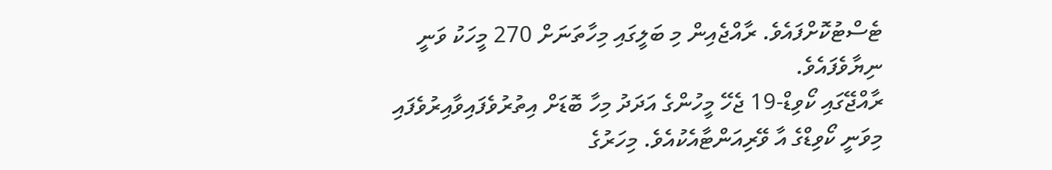ޓެސްޓުކޮށްފައެވެ. ރާއްޖެއިން މި ބަލީގައި މިހާތަނަށް 270 މީހަކު ވަނީ ނިޔާވެފައެވެ.
ރާއްޖޭގައި ކޯވިޑް-19 ޖެހޭ މީހުންގެ އަދަދު މިހާ ބޮޑަށް އިތުރުވެފައިވާއިރުވެފައި މިވަނީ ކޯވިޑްގެ އާ ވޭރިއަންޓާއެކުއެވެ. މިހަރުގެ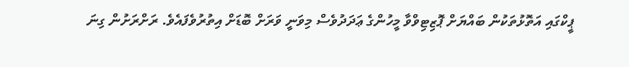ޕީކްގައި އަތޮޅުތަކުން ބައްޔަށް ޕޮޒިޓިވްވާ މީހުންގެ ޢަދަދުވެސް މިވަނީ ވަރަށް ބޮޑަށް އިތުރުވެފައެވެ. ރަށްރަށުން ގިނަ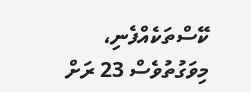ކޭސްތަކެއްފެނި، މިވަގުތުވެސް 23 ރަށް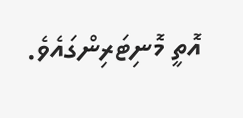އޮތީ މޮނިޓަރިންގައެވެ.